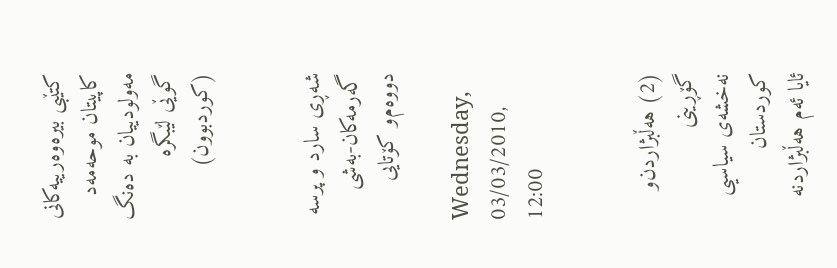کتێبی بیرەوەرییەکانی کاپیتان موحەمەد مەولودییان بە دەنگ گوێی لێبگرە (کوردبوون)


شه‌ڕی سارد و پرسه‌ گه‌رمه‌كان-به‌شی‌ دووه‌م‌و كۆتایی‌

Wednesday, 03/03/2010, 12:00


(2) هه‌ڵبژاردن‌و گۆڕینی
نه‌خشه‌ی سیاسیی كوردستان
ئایا ئه‌م هه‌ڵبژاردنه‌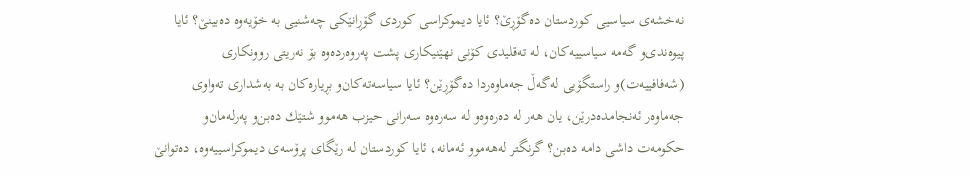نه‌خشه‌ی سیاسیی كوردستان ده‌گۆڕێ؟ ئایا دیموكراسی كوردی گۆڕانێكی چه‌شنیی به‌ خۆیه‌وه‌ ده‌بینێ؟ ئایا پیوه‌ندی‌و گه‌مه‌ سیاسییه‌كان، له‌ ته‌قلیدی كۆنی نهێنیكاری پشت په‌روه‌رده‌وه‌ بۆ نه‌ریتی روونكاری (شه‌فافییه‌ت)و راستگۆیی له‌گه‌ڵ جه‌ماوه‌ردا ده‌گۆڕێن؟ ئایا سیاسه‌ته‌كان‌و بڕیاره‌كان به‌ به‌شداری ته‌واوی جه‌ماوه‌ر ئه‌نجامده‌درێن، یان هه‌ر له‌ ده‌ره‌وه‌و له‌ سه‌ره‌وه‌ سه‌رانی حیزب هه‌موو شتێك ده‌بن‌و په‌رله‌مان‌و حكومه‌ت داشی دامه‌ ده‌بن؟ گرنگتر له‌هه‌موو ئه‌مانه‌، ئایا كوردستان له‌ رێگای پرۆسه‌ی دیموكراسییه‌وه‌، ده‌توانێ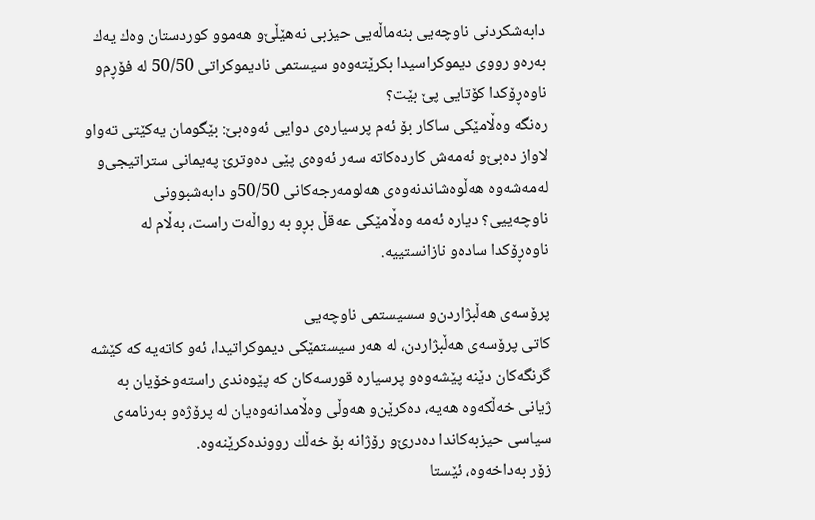دابه‌شكردنی ناوچه‌یی بنه‌ماڵه‌یی حیزبی نه‌هێڵێ‌و هه‌موو كوردستان ‌وه‌ك یه‌ك به‌ره‌و رووی دیموكراسیدا بكرێته‌وه‌و سیستمی نادیموكراتی 50/50 له‌ فۆڕم‌و ناوه‌ڕۆكدا كۆتایی پێ بێت؟
ره‌نگه‌ ‌وه‌ڵامێكی ساكار بۆ ئه‌م پرسیاره‌ی دوایی ئه‌وه‌بێ: بێگومان یه‌كێتی ته‌واو لاواز ده‌بێ‌و ئه‌مه‌ش كارده‌كاته‌ سه‌ر ئه‌وه‌ی پێی ده‌وترێ په‌یمانی ستراتیجی‌و له‌مه‌شه‌وه‌ هه‌ڵوه‌شاندنه‌وه‌ی هه‌لومه‌رجه‌كانی 50/50و دابه‌شبوونی ناوچه‌ییی؟ دیاره‌ ئه‌مه‌ ‌وه‌ڵامێكی عه‌قڵ بڕو به‌ رواڵه‌ت راست، به‌ڵام له‌ ناوه‌ڕۆكدا ساده‌و نازانستییه‌.

پرۆسه‌ی هه‌ڵبژاردن‌و سسیستمی ناوچه‌یی
كاتی پرۆسه‌ی هه‌ڵبژاردن، له‌ هه‌ر سیستمێكی دیموكراتیدا، ئه‌و كاته‌یه‌ كه‌ كێشه‌ گرنگه‌كان دێنه‌ پێشه‌وه‌و پرسیاره‌ قورسه‌كان كه‌ پێوه‌ندی راسته‌وخۆیان به‌ ژیانی خه‌ڵكه‌وه‌ هه‌یه‌، ده‌كرێن‌و هه‌وڵی ‌وه‌ڵامدانه‌وه‌یان له‌ پرۆژه‌و به‌رنامه‌ی سیاسی حیزبه‌كاندا ده‌درێ‌و رۆژانه‌ بۆ خه‌ڵك روونده‌كرێنه‌وه‌.
زۆر به‌داخه‌وه‌، ئێستا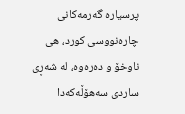پرسیاره‌ گه‌رمه‌كانی چاره‌نووسی كورد، هی ناوخۆ و ده‌ره‌وه‌، له‌ شه‌ڕی ساردی سه‌هۆڵه‌كه‌دا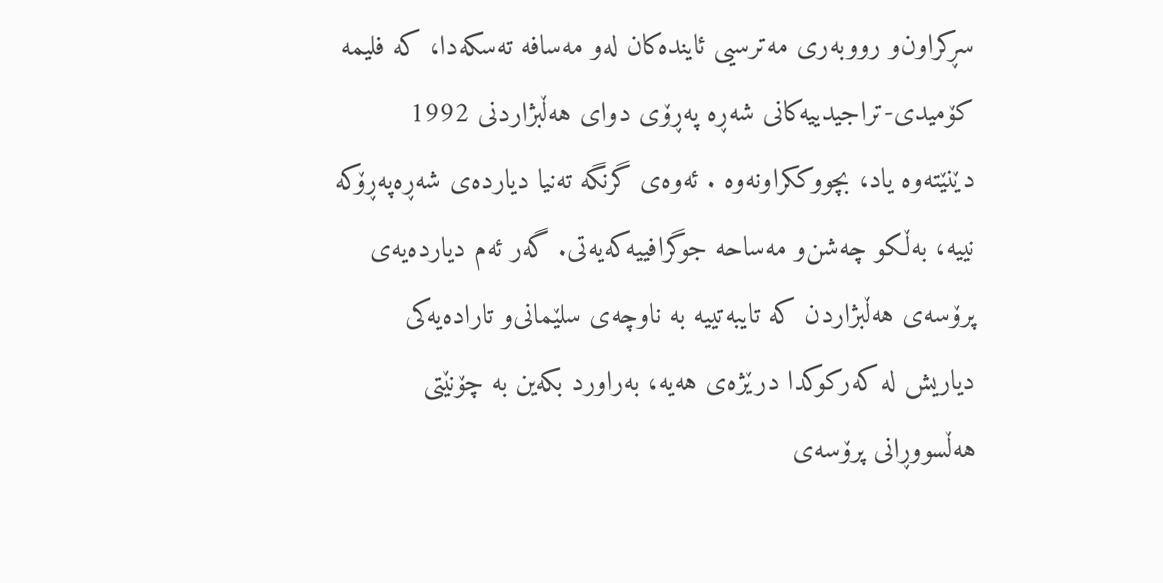سڕكراون‌و رووبه‌ری مه‌ترسیی ئاینده‌كان له‌و مه‌سافه‌ ته‌سكه‌دا، كه‌ فلیمه‌‌ كۆمیدی-تراجیدییه‌كانی شه‌ڕه‌ په‌ڕۆی دوای هه‌ڵبژاردنی 1992 دێنێته‌وه‌ یاد، بچووككراونه‌وه‌ . ئه‌وه‌ی گرنگه‌ ته‌نیا دیارده‌ی شه‌ڕه‌په‌ڕۆكه‌ نییه‌، به‌ڵكو چه‌شن‌و مه‌ساحه‌ جوگرافییه‌كه‌یه‌تی. گه‌ر ئه‌م دیارده‌یه‌ی پرۆسه‌ی هه‌ڵبژاردن كه‌ تایبه‌تییه‌ به‌ ناوچه‌ی سلێمانی‌و تاراده‌یه‌كی دیاریش له‌ كه‌ركوكدا درێژه‌ی هه‌یه‌، به‌راورد بكه‌ین به‌ چۆنێتی هه‌ڵسووڕانی پرۆسه‌ی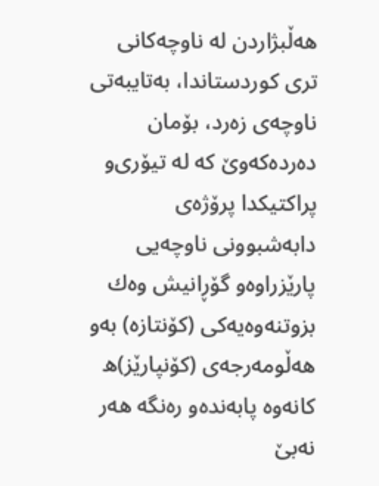هه‌ڵبژاردن له‌ ناوچه‌كانی تری كوردستاندا، به‌تایبه‌تی ناوچه‌ی زه‌رد، بۆمان ده‌رده‌كه‌وێ كه‌ له‌ تیۆری‌و پراكتیكدا پرۆژه‌ی دابه‌شبوونی ناوچه‌یی پارێزراوه‌و گۆڕانیش ‌وه‌ك بزوتنه‌وه‌یه‌كی (كۆنتازه‌) به‌و هه‌ڵومه‌رجه‌ی (كۆنپارێز)ه‌ كانه‌وه‌ پابه‌نده‌‌و ره‌نگه‌ هه‌ر نه‌بێ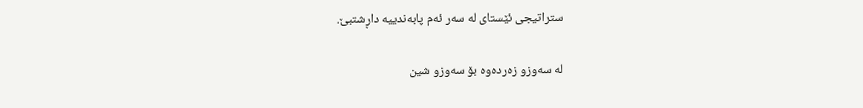ستراتیجی ئێستای له‌ سه‌ر ئه‌م پابه‌ندییه‌ داڕشتبێ.

له‌ سه‌وزو زه‌رده‌وه‌ بۆ سه‌وزو شین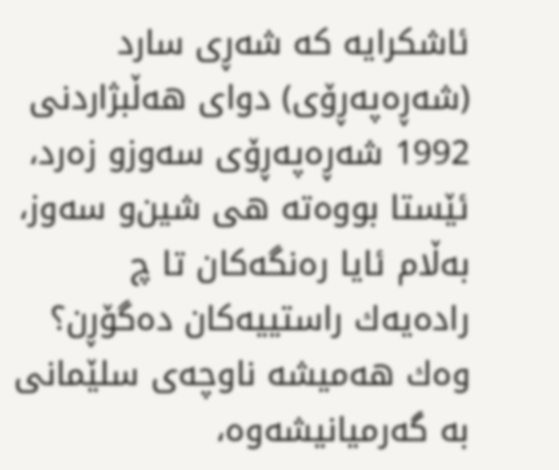ئاشكرایه‌ كه‌ شه‌ڕی سارد (شه‌ڕه‌په‌ڕۆی) دوای هه‌ڵبژاردنی 1992 شه‌ڕه‌په‌ڕۆی سه‌وزو زه‌رد، ئێستا بووه‌ته‌ هی شین‌و سه‌وز، به‌ڵام ئایا ره‌نگه‌كان تا چ راده‌یه‌ك راستییه‌كان ده‌گۆڕن؟
وه‌ك هه‌میشه‌ ناوچه‌ی سلێمانی به‌ گه‌رمیانیشه‌وه‌،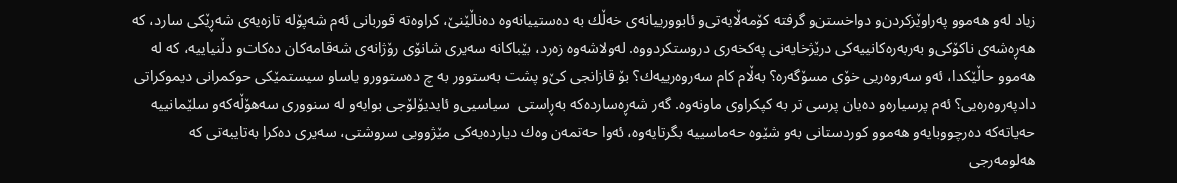زیاد له‌و هه‌موو په‌راوێزكردن‌و دواخستن‌و گرفته‌ كۆمه‌ڵایه‌تی‌و ئابوورییانه‌ی خه‌ڵك به‌ ده‌ستییانه‌وه‌ ده‌ناڵێنێ، كراوه‌ته‌ قوربانی ئه‌م شه‌پۆله‌ تازه‌یه‌ی شه‌ڕێكی سارد، كه‌ هه‌ڕه‌شه‌ی ناكۆكی‌و به‌ربه‌ره‌كانییه‌كی درێژخایه‌نی په‌كخه‌ری دروستكردووه‌. له‌ولاشه‌وه‌ زه‌رد، بێباكانه‌ سه‌یری شانۆی رۆژانه‌ی شه‌قامه‌كان ده‌كات‌و دڵنیاییه‌، كه‌ له‌ هه‌موو حاڵێكدا، ئه‌و سه‌روه‌ریی خۆی مسۆگه‌ره‌؟ به‌ڵام كام سه‌روه‌رییه‌ك؟ بۆ قازانجی كێ‌و پشت به‌ستوور‌ به‌ چ ده‌ستوورو یاساو سیستمێكی حوكمرانی دیموكراتی دادپه‌روه‌ره‌یی؟ ئه‌م پرسیاره‌و ده‌یان پرسی تر به‌ كپكراوی ماونه‌وه‌‌. گه‌ر شه‌ڕه‌‌سارده‌كه‌ به‌ڕاستی ‌ سیاسیی‌و ئایدیۆلۆجی بوایه‌و له‌ سنووری سه‌هۆڵه‌كه‌و سلێمانییه‌ حه‌یاته‌كه‌ ده‌رچووبایه‌و هه‌موو كوردستانی به‌و شێوه‌ حه‌ماسییه‌ بگرتایه‌وه‌، ئه‌وا حه‌تمه‌ن ‌وه‌ك دیارده‌یه‌كی مێژوویی سروشتی، سه‌یری ده‌كرا به‌تایبه‌تی كه‌ هه‌لومه‌رجی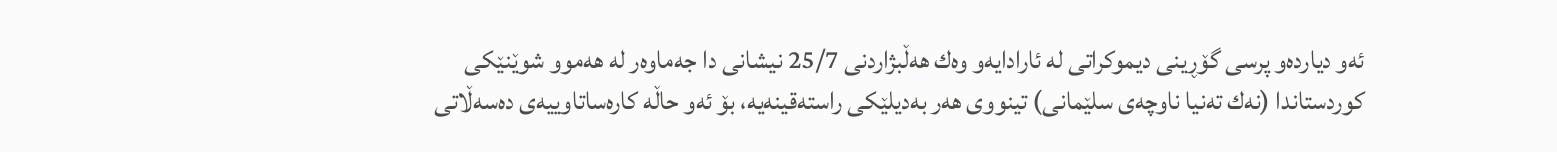ئه‌و دیارده‌و پرسی گۆڕینی دیموكراتی له‌ ئارادایه‌و ‌وه‌ك هه‌ڵبژاردنی 25/7 نیشانی دا جه‌ماوه‌ر له‌ هه‌موو شوێنێكی كوردستاندا (نه‌ك ته‌نیا ناوچه‌ی سلێمانی) تینووی هه‌ر به‌دیلێكی راسته‌قینه‌یه‌، بۆ ئه‌و حاڵه‌ كاره‌ساتاوییه‌ی ده‌سه‌ڵاتی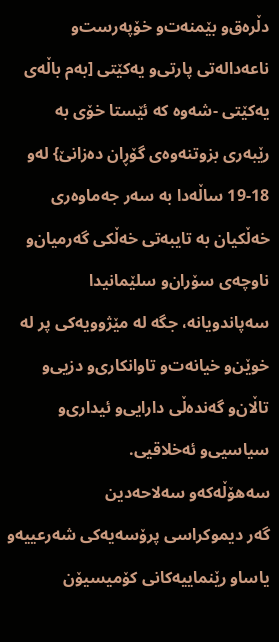دڵره‌ق‌و بێمنه‌ت‌و خۆپه‌رست‌و ناعه‌داله‌تی پارتی‌و یه‌كێتی [به‌م باڵه‌ی یه‌كێتی -شه‌وه‌ كه‌ ئێستا خۆی به‌ رێبه‌ری بزوتنه‌وه‌ی گۆڕان ده‌زانێ} له‌و 18-19 ساڵه‌دا به‌ سه‌ر جه‌ماوه‌ری خه‌ڵكیان به‌ تایبه‌تی خه‌ڵكی گه‌رمیان‌و ناوچه‌ی سۆران‌و سلێمانیدا سه‌پاندویانه‌، جگه‌ له‌ مێژوویه‌كی پر له‌ خوێن‌و خیانه‌ت‌و تاوانكاری‌و دزیی‌و تاڵان‌و گه‌نده‌ڵی دارایی‌و ئیداری‌و سیاسیی‌و ئه‌خلاقیی.
سه‌هۆڵه‌كه‌و سه‌لاحه‌دین
گه‌ر دیموكراسی پرۆسه‌یه‌كی شه‌رعییه‌و یاساو رێنماییه‌كانی كۆمیسیۆن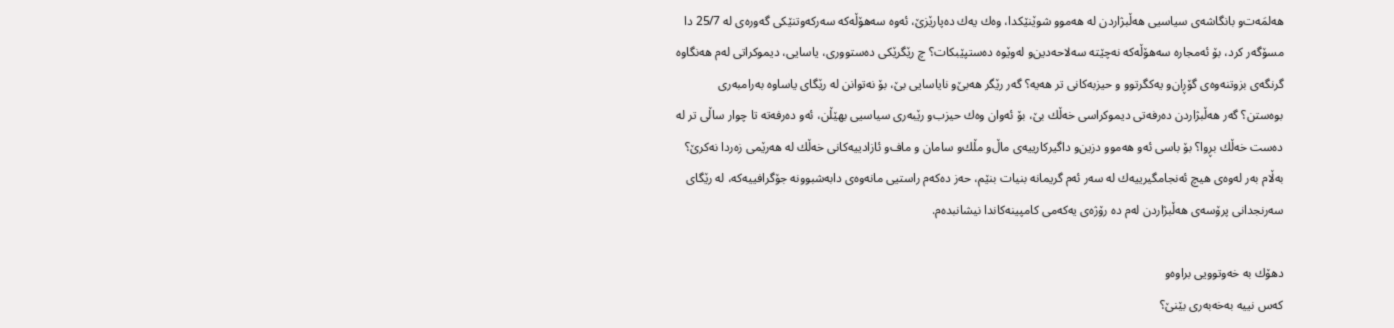هه‌لمَه‌ت‌و بانگاشه‌ی سیاسیی هه‌ڵبژاردن له‌ هه‌موو شوێنێكدا، ‌وه‌ك یه‌ك ده‌پارێزێ، ئه‌وه‌ سه‌هۆڵه‌كه‌ سه‌ركه‌وتنێكی گه‌وره‌ی له‌ 25/7 دا مسۆگه‌ر كرد، بۆ ئه‌مجاره‌ سه‌هۆڵه‌كه‌ نه‌چێته‌ سه‌لاحه‌دین‌و له‌وێوه‌ ده‌ستپێبكات؟ چ رێگرێكی ده‌ستووری، یاسایی، دیموكراتی له‌م هه‌نگاوه‌ گرنگه‌ی بزوتنه‌وه‌ی گۆڕان‌و یه‌كگرتوو و حیزبه‌كانی تر هه‌یه‌؟ گه‌ر رێگر هه‌بێ‌و نایاسایی بێ، بۆ نه‌توانن له‌ رێگای یاساوه‌ به‌رامبه‌ری بوه‌ستن؟ گه‌ر هه‌ڵبژاردن ده‌رفه‌تی دیموكراسی خه‌ڵك بێ، بۆ ئه‌وان ‌وه‌ك حیزب‌و رێبه‌ری سیاسیی بهێڵن، ئه‌و ده‌رفه‌ته‌ تا چوار ساڵی تر له‌ ده‌ست خه‌ڵك بڕوا؟ بۆ باسی ئه‌و هه‌موو دزین‌و داگیركارییه‌ی ماڵ‌و مڵك‌و سامان ‌و ماف‌و ئازادییه‌كانی خه‌ڵك له‌ هه‌رێمی زه‌ردا نه‌كرێ؟
به‌ڵام به‌ر له‌وه‌ی هیچ ئه‌نجامگیرییه‌ك له‌ سه‌ر ئه‌م گریمانه‌ بنیات بنێم، حه‌ز ده‌كه‌م راستیی مانه‌وه‌ی دابه‌شبوونه‌ جۆگرافییه‌كه‌، له‌ رێگای سه‌رنجدانی پرۆسه‌ی هه‌ڵبژاردن له‌م ده‌ رۆژه‌ی یه‌كه‌می كامپینه‌كاندا نیشانبده‌م.

دهۆك به‌ خه‌وتوویی براوه‌و
كه‌س نییه‌ به‌خه‌به‌ری بێنێ؟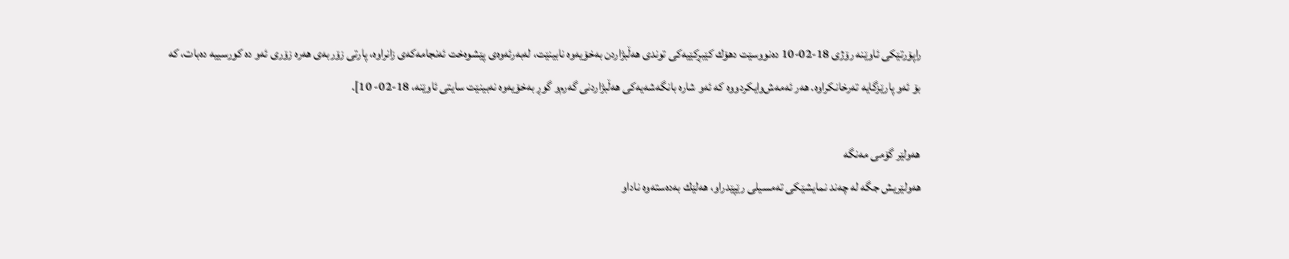راپۆرتێكی ئاوێنه‌ رۆژی 18-02-10 ده‌نووسێت دهۆك كێبڕكێیه‌كی‌ توندی‌ هه‌ڵبژاردن به‌خۆیه‌وه‌ نابینێت، له‌به‌رئه‌وه‌ی‌ پێشوه‌خت ئه‌نجامه‌كه‌ی‌ زانراوه‌، پارتی‌ زۆربه‌ی‌ هه‌ره‌ زۆری‌ ئه‌و ده‌ كورسییه‌ ده‌بات، كه‌ بۆ ئه‌و پارێزگایه‌ ته‌رخانكراوه‌. هه‌ر ئه‌مه‌ش‌وایكردووه‌ كه‌ ئه‌و شاره‌ بانگه‌شه‌یه‌كی‌ هه‌ڵبژاردنی‌ گه‌رم‌و گوڕ به‌خۆیه‌وه‌ نه‌بینێت سایتی ئاوێنه‌، 18-02- 10].

هه‌ولێر گۆمی مه‌نگه‌
هه‌ولێریش جگه‌ له‌ چه‌ند نمایشێكی ته‌مسیلی رێپێدراو، هه‌لێك به‌ده‌سته‌وه‌ ناداو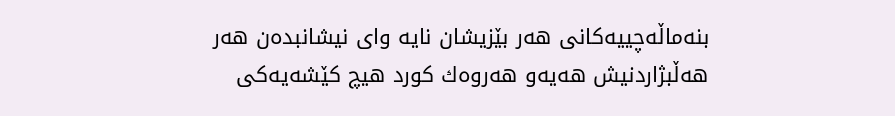بنه‌ماڵه‌چییه‌كانی هه‌ر بێزیشان نایه‌ ‌وای نیشانبده‌ن هه‌ر هه‌ڵبژاردنیش هه‌یه‌و هه‌ر‌وه‌ك كورد هیچ كێشه‌یه‌كی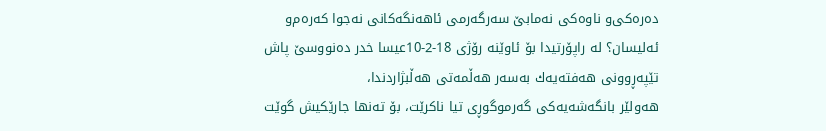ده‌ره‌كی‌و ناوه‌كی نه‌مابێ سه‌رگه‌رمی ئاهه‌نگه‌كانی نه‌جوا كه‌ره‌م‌و ئه‌لیسان؟ له‌ راپۆرتیدا بۆ ئاوێنه‌ رۆژی 18-2-10عیسا خدر ده‌نووسێ پاش تێپه‌ڕوونی‌ هه‌فته‌یه‌ك به‌سه‌ر هه‌ڵمه‌تی‌ هه‌ڵبژاردندا، هه‌ولێر ‌بانگه‌شه‌یه‌كی‌ گه‌رمو‌گوڕی‌ تیا ناكرێت، بۆ ته‌نها جارێكیش گوێت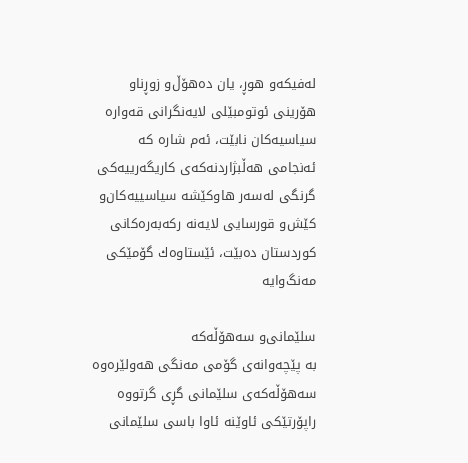له‌فیكه‌‌و هوڕ، یان ده‌هۆڵ‌و زوڕنا‌و هۆرینی‌ ئوتومبێلی‌ لایه‌نگرانی‌ قه‌واره‌ سیاسیه‌كان نابێت، ئه‌م شاره‌ كه‌ ئه‌نجامی‌ هه‌ڵبژاردنه‌كه‌ی‌ كاریگه‌رییه‌كی‌ گرنگی‌ له‌سه‌ر هاوكێشه‌ سیاسییه‌كان‌و كێش‌و قورسایی لایه‌نه‌ ركه‌به‌ره‌كانی‌ كوردستان ده‌بێت، ئێستا‌وه‌ك گۆمێكی‌ مه‌نگ‌وایه‌

سلێمانی‌و سه‌هۆڵه‌كه‌
به‌ پێچه‌وانه‌ی گۆمی مه‌نگی هه‌ولێره‌وه‌ سه‌هۆڵه‌كه‌ی سلێمانی گڕی گرتووه‌‌
راپۆرتێكی ئاوێنه‌ ئاوا باسی سلێمانی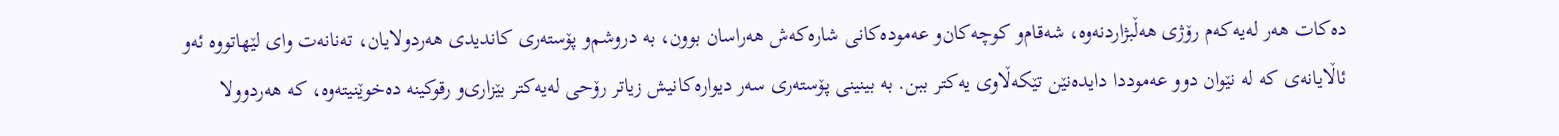ده‌كات هه‌ر له‌یه‌كه‌م رۆژی‌ هه‌ڵبژاردنه‌وه‌، شه‌قام‌و كوچه‌كان‌و عه‌موده‌كانی‌ شاره‌كه‌ش هه‌راسان بوون، به‌ دروشم‌و پۆسته‌ری‌ كاندیدی‌ هه‌ردولایان، ته‌نانه‌ت ‌وای‌ لێهاتووه‌ ئه‌و ئاڵایانه‌ی‌ كه‌ له‌ نێوان دوو عه‌موددا دایده‌نێن تێكه‌ڵاوی‌ یه‌كتر ببن. به‌ بینینی‌ پۆسته‌ری‌ سه‌ر دیواره‌كانیش زیاتر رۆحی‌ له‌یه‌كتر بێزاری‌‌و رقوكینه‌ ده‌خوێنیته‌وه‌، كه‌ هه‌ردوولا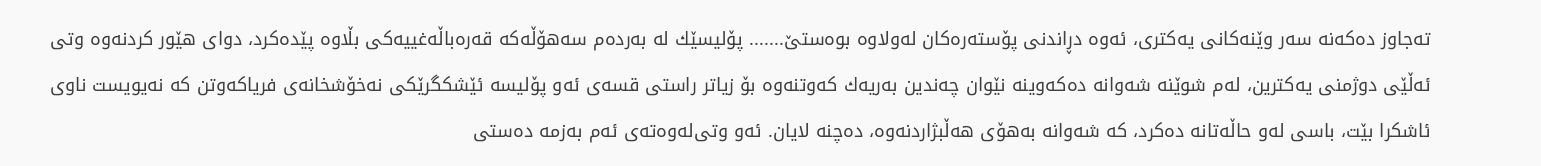ته‌جاوز ده‌كه‌نه‌ سه‌ر ‌وێنه‌كانی‌ یه‌كتری‌، ئه‌وه‌ دڕاندنی پۆسته‌ره‌كان له‌ولاوه‌ بوه‌ستێ‌....... پۆلیسێك له‌ به‌رده‌م سه‌هۆڵه‌كه‌ قه‌ره‌باڵه‌غییه‌كی‌ بڵاوه‌ پێده‌كرد، دوای‌ هێور كردنه‌وه‌ ‌وتی‌ ئه‌ڵێی‌ دوژمنی‌ یه‌كترین، له‌م شوێنه‌ شه‌وانه‌ ده‌كه‌وینه‌ نێوان چه‌ندین به‌ریه‌ك كه‌وتنه‌وه‌ بۆ زیاتر راستی‌ قسه‌ی‌ ئه‌و پۆلیسه‌ ئێشكگرێكی‌ نه‌خۆشخانه‌ی‌ فریاكه‌وتن كه‌ نه‌یویست ناوی‌ ئاشكرا بێت، باسی‌ له‌و حاڵه‌تانه‌ ده‌كرد، كه‌ شه‌وانه‌ به‌هۆی‌ هه‌ڵبژاردنه‌وه‌، ده‌چنه‌‌ لایان. ئه‌و ‌وتی‌له‌وه‌ته‌ی‌ ئه‌م به‌زمه‌ ده‌ستی‌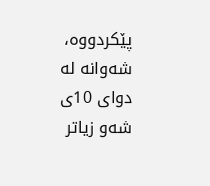پێكردووه‌، شه‌وانه‌ له‌ دوای‌ 10ی‌ شه‌و زیاتر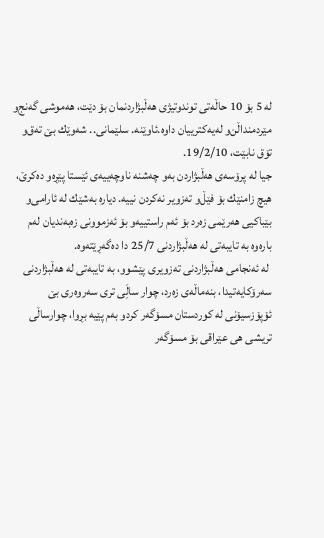له‌ 5 بۆ 10 حاڵه‌تی‌ توندوتیژی‌ هه‌ڵبژاردنمان بۆ دێت، هه‌موشی‌ گه‌نج‌و مێردمنداڵن‌و له‌یه‌كترییان داوه‌.ئاوێنه‌. سلێمانی‌.. شه‌وێك بێ ته‌ق‌و تۆق نابێت، 19/2/10.
جیا له‌ پرۆسه‌ی هه‌ڵبژاردن به‌و چه‌شنه‌ ناوچه‌ییه‌ی ئێستا پێڕه‌و ده‌كرێ، هیچ زامنێك بۆ فێڵ‌و ته‌زویر نه‌كردن نییه‌. دیاره‌ به‌شێك له‌ ئارامی‌و بێباكیی هه‌رێمی زه‌رد بۆ ئه‌م راستییه‌و بۆ ئه‌زموونی زه‌به‌ندیان له‌م باره‌وه‌ به‌ تایبه‌تی له‌ هه‌ڵبژاردنی 25/7 دا ده‌گه‌ڕێته‌وه‌.
 له‌ ئه‌نجامی هه‌ڵبژاردنی ته‌زویری پێشوو، به‌ تایبه‌تی له‌ هه‌ڵبژاردنی سه‌رۆكایه‌تیدا، بنه‌ماڵه‌ی زه‌رد، چوار سالَِی تری سه‌روه‌ری بێ ئۆپۆزسیۆنی له‌ كوردستان مسۆگه‌ر كرد‌و به‌م پێیه‌ بڕوا، چوارساڵی تریشی هی عێراقی بۆ مسۆگه‌ر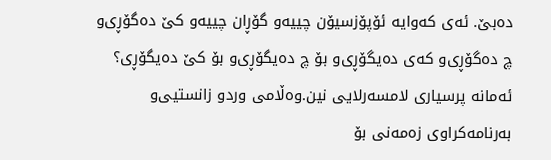ده‌بێ. ئه‌ی كه‌وایه‌ ئۆپۆزسیۆن چییه‌و گۆڕان چییه‌و كێ ده‌گۆڕی‌و چ ده‌گۆڕی‌و كه‌ی ده‌یگۆڕی‌و بۆ چ ده‌یگۆڕی‌و بۆ كێ ده‌یگۆڕی؟
ئه‌مانه‌ پرسیاری لامسه‌رلایی نین.وه‌ڵامی ‌وردو زانستیی‌و به‌رنامه‌كراوی زه‌مه‌نی بۆ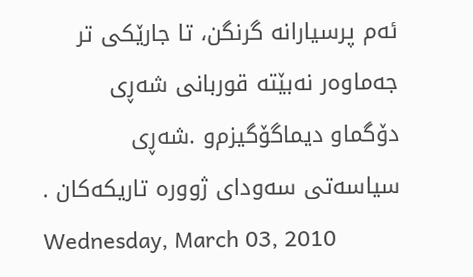ئه‌م پرسیارانه‌ گرنگن، تا جارێكی تر جه‌ماوه‌ر نه‌بێته‌ قوربانی شه‌ڕی دۆگماو دیماگۆگیزم‌و .شه‌ڕی سیاسه‌تی سه‌ودای ژووره‌ تاریكه‌كان .
Wednesday, March 03, 2010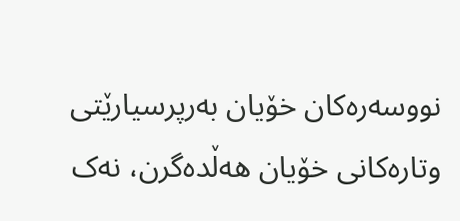نووسەرەکان خۆیان بەرپرسیارێتی وتارەکانی خۆیان هەڵدەگرن، نەک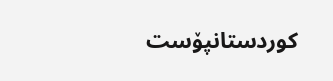کوردستانپۆست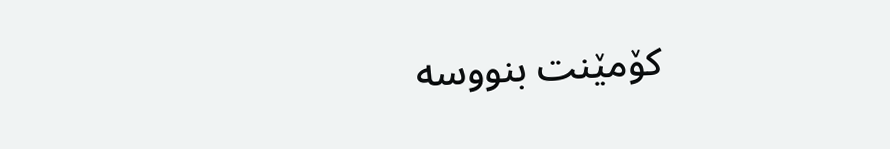کۆمێنت بنووسە